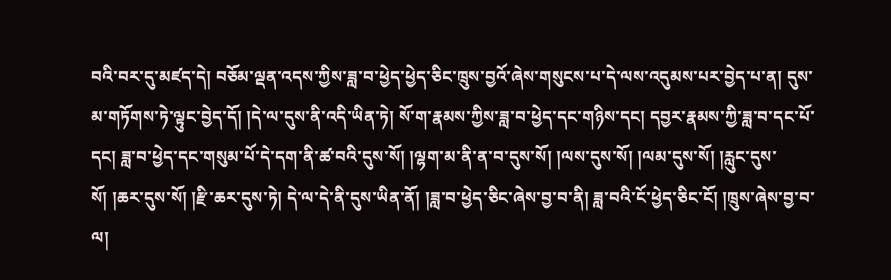བའི་བར་དུ་མཛད་དེ། བཅོམ་ལྡན་འདས་ཀྱིས་ཟླ་བ་ཕྱེད་ཕྱེད་ཅིང་ཁྲུས་བྱའོ་ཞེས་གསུངས་པ་དེ་ལས་འདུམས་པར་བྱེད་པ་ན། དུས་མ་གཏོགས་ཏེ་ལྟུང་བྱེད་དོ། །དེ་ལ་དུས་ནི་འདི་ཡིན་ཏེ། སོ་ག་རྣམས་ཀྱིས་ཟླ་བ་ཕྱེད་དང་གཉིས་དང། དབྱར་རྣམས་ཀྱི་ཟླ་བ་དང་པོ་དང། ཟླ་བ་ཕྱེད་དང་གསུམ་པོ་དེ་དག་ནི་ཚ་བའི་དུས་སོ། །ལྷག་མ་ནི་ན་བ་དུས་སོ། །ལས་དུས་སོ། །ལམ་དུས་སོ། །རླུང་དུས་སོ། །ཆར་དུས་སོ། །རྫི་ཆར་དུས་ཏེ། དེ་ལ་དེ་ནི་དུས་ཡིན་ནོ། །ཟླ་བ་ཕྱེད་ཅིང་ཞེས་བྱ་བ་ནི། ཟླ་བའི་ངོ་ཕྱེད་ཅིང་ངོ། །ཁྲུས་ཞེས་བྱ་བ་ལ།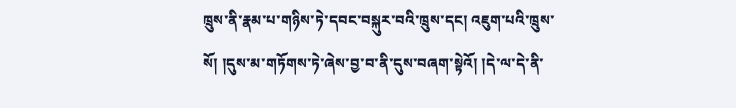ཁྲུས་ནི་རྣམ་པ་གཉིས་ཏེ་དབང་བསྐུར་བའི་ཁྲུས་དང། འཇུག་པའི་ཁྲུས་སོ། །དུས་མ་གཏོགས་ཏེ་ཞེས་བྱ་བ་ནི་དུས་བཞག་སྟེའོ། །དེ་ལ་དེ་ནི་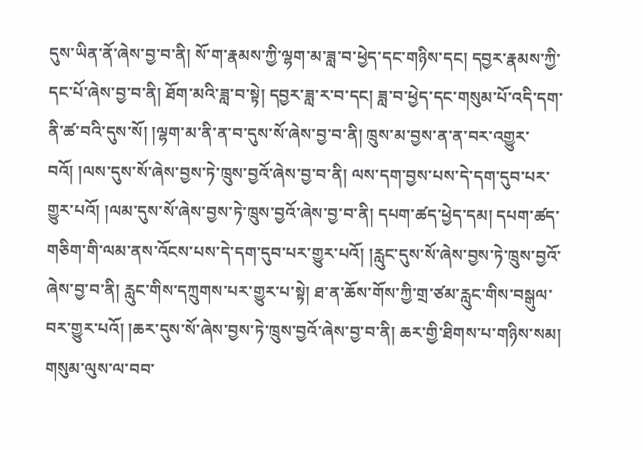དུས་ཡིན་ནོ་ཞེས་བྱ་བ་ནི། སོ་ག་རྣམས་ཀྱི་ལྷག་མ་ཟླ་བ་ཕྱེད་དང་གཉིས་དང། དབྱར་རྣམས་ཀྱི་དང་པོ་ཞེས་བྱ་བ་ནི། ཐོག་མའི་ཟླ་བ་སྟེ། དབྱར་ཟླ་ར་བ་དང། ཟླ་བ་ཕྱེད་དང་གསུམ་པོ་འདི་དག་ནི་ཚ་བའི་དུས་སོ། །ལྷག་མ་ནི་ན་བ་དུས་སོ་ཞེས་བྱ་བ་ནི། ཁྲུས་མ་བྱས་ན་ན་བར་འགྱུར་བའོ། །ལས་དུས་སོ་ཞེས་བྱས་ཏེ་ཁྲུས་བྱའོ་ཞེས་བྱ་བ་ནི། ལས་དག་བྱས་པས་དེ་དག་དུབ་པར་གྱུར་པའོ། །ལམ་དུས་སོ་ཞེས་བྱས་ཏེ་ཁྲུས་བྱའོ་ཞེས་བྱ་བ་ནི། དཔག་ཚད་ཕྱེད་དམ། དཔག་ཚད་གཅིག་གི་ལམ་ནས་འོངས་པས་དེ་དག་དུབ་པར་གྱུར་པའོ། །རླུང་དུས་སོ་ཞེས་བྱས་ཏེ་ཁྲུས་བྱའོ་ཞེས་བྱ་བ་ནི། རླུང་གིས་དཀྲུགས་པར་གྱུར་པ་སྟེ། ཐ་ན་ཆོས་གོས་ཀྱི་གྲ་ཙམ་རླུང་གིས་བསྒུལ་བར་གྱུར་པའོ། །ཆར་དུས་སོ་ཞེས་བྱས་ཏེ་ཁྲུས་བྱའོ་ཞེས་བྱ་བ་ནི། ཆར་གྱི་ཐིགས་པ་གཉིས་སམ། གསུམ་ལུས་ལ་བབ་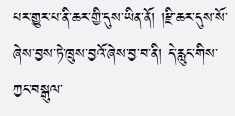པར་གྱུར་པ་ནི་ཆར་གྱི་དུས་ཡིན་ནོ། །རྫི་ཆར་དུས་སོ་ཞེས་བྱས་ཏེ་ཁྲུས་བྱའོ་ཞེས་བྱ་བ་ནི། དེ་རླུང་གིས་ཀྱང་བསྒུལ་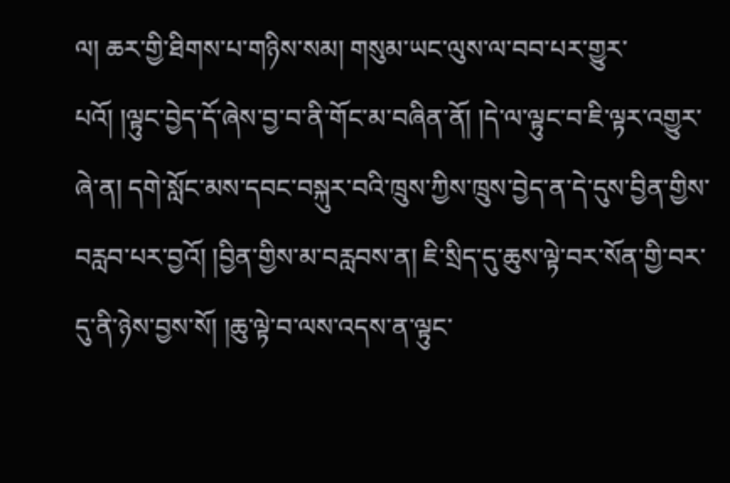ལ། ཆར་གྱི་ཐིགས་པ་གཉིས་སམ། གསུམ་ཡང་ལུས་ལ་བབ་པར་གྱུར་པའོ། །ལྟུང་བྱེད་དོ་ཞེས་བྱ་བ་ནི་གོང་མ་བཞིན་ནོ། །དེ་ལ་ལྟུང་བ་ཇི་ལྟར་འགྱུར་ཞེ་ན། དགེ་སློང་མས་དབང་བསྐུར་བའི་ཁྲུས་ཀྱིས་ཁྲུས་བྱེད་ན་དེ་དུས་བྱིན་གྱིས་བརླབ་པར་བྱའོ། །བྱིན་གྱིས་མ་བརླབས་ན། ཇི་སྲིད་དུ་ཆུས་ལྟེ་བར་སོན་གྱི་བར་དུ་ནི་ཉེས་བྱས་སོ། །ཆུ་ལྟེ་བ་ལས་འདས་ན་ལྟུང་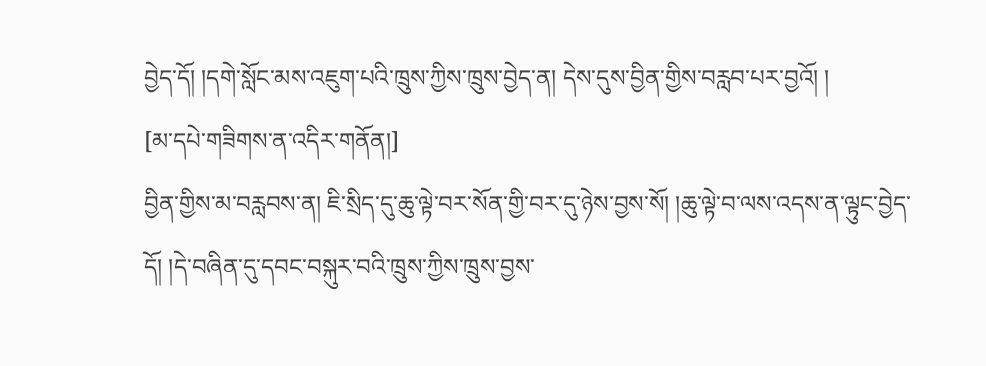བྱེད་དོ། །དགེ་སློང་མས་འཇུག་པའི་ཁྲུས་ཀྱིས་ཁྲུས་བྱེད་ན། དེས་དུས་བྱིན་གྱིས་བརླབ་པར་བྱའོ། །
[མ་དཔེ་གཟིགས་ན་འདིར་གནོན།]
བྱིན་གྱིས་མ་བརླབས་ན། ཇི་སྲིད་དུ་ཆུ་ལྟེ་བར་སོན་གྱི་བར་དུ་ཉེས་བྱས་སོ། །ཆུ་ལྟེ་བ་ལས་འདས་ན་ལྟུང་བྱེད་དོ། །དེ་བཞིན་དུ་དབང་བསྐུར་བའི་ཁྲུས་ཀྱིས་ཁྲུས་བྱས་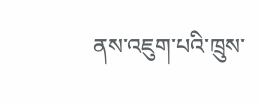ནས་འཇུག་པའི་ཁྲུས་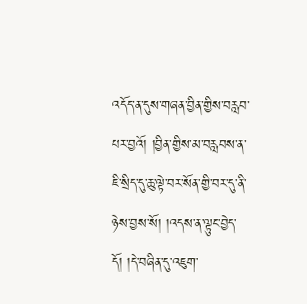འདོད་ན་དུས་གཞན་བྱིན་གྱིས་བརླབ་པར་བྱའོ། །བྱིན་གྱིས་མ་བརླབས་ན་ཇི་སྲིད་དུ་ཆུ་ལྟེ་བར་སོན་གྱི་བར་དུ་ནི་ཉེས་བྱས་སོ། །འདས་ན་ལྟུང་བྱེད་དོ། །དེ་བཞིན་དུ་འཇུག་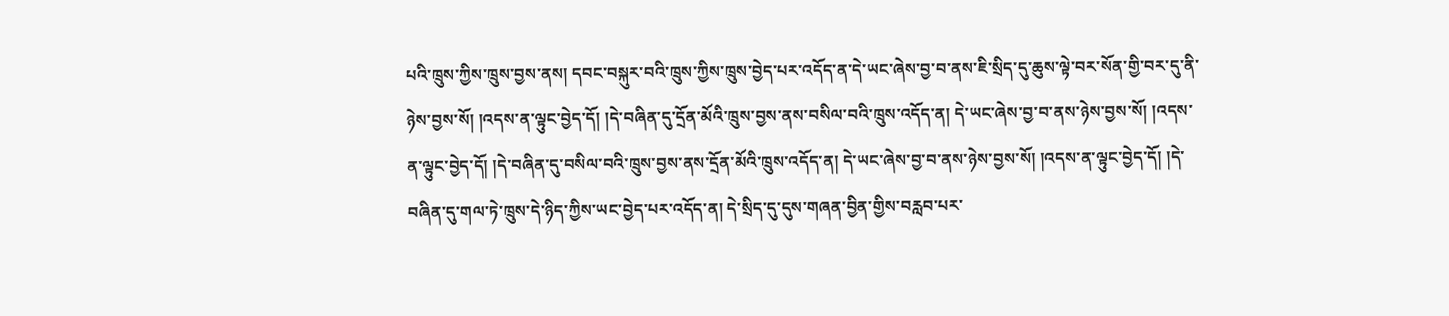པའི་ཁྲུས་ཀྱིས་ཁྲུས་བྱས་ནས། དབང་བསྐུར་བའི་ཁྲུས་ཀྱིས་ཁྲུས་བྱེད་པར་འདོད་ན་དེ་ཡང་ཞེས་བྱ་བ་ནས་ཇི་སྲིད་དུ་ཆུས་ལྟེ་བར་སོན་གྱི་བར་དུ་ནི་ཉེས་བྱས་སོ། །འདས་ན་ལྟུང་བྱེད་དོ། །དེ་བཞིན་དུ་དྲོན་མོའི་ཁྲུས་བྱས་ནས་བསིལ་བའི་ཁྲུས་འདོད་ན། དེ་ཡང་ཞེས་བྱ་བ་ནས་ཉེས་བྱས་སོ། །འདས་ན་ལྟུང་བྱེད་དོ། །དེ་བཞིན་དུ་བསིལ་བའི་ཁྲུས་བྱས་ནས་དྲོན་མོའི་ཁྲུས་འདོད་ན། དེ་ཡང་ཞེས་བྱ་བ་ནས་ཉེས་བྱས་སོ། །འདས་ན་ལྟུང་བྱེད་དོ། །དེ་བཞིན་དུ་གལ་ཏེ་ཁྲུས་དེ་ཉིད་ཀྱིས་ཡང་བྱེད་པར་འདོད་ན། དེ་སྲིད་དུ་དུས་གཞན་བྱིན་གྱིས་བརླབ་པར་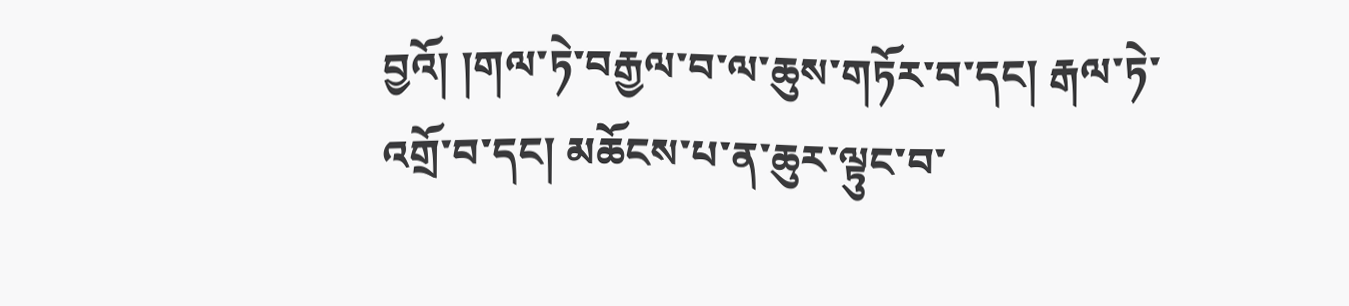བྱའོ། །གལ་ཏེ་བརྒྱལ་བ་ལ་ཆུས་གཏོར་བ་དང། རྒལ་ཏེ་འགྲོ་བ་དང། མཆོངས་པ་ན་ཆུར་ལྟུང་བ་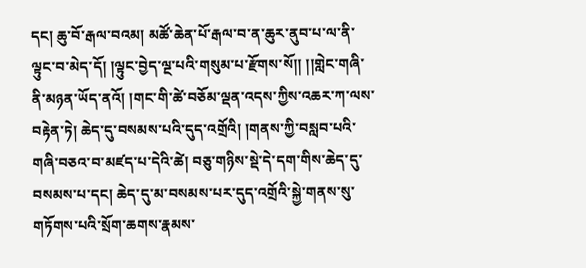དང། ཆུ་བོ་རྒལ་བའམ། མཚོ་ཆེན་པོ་རྒལ་བ་ན་ཆུར་ནུབ་པ་ལ་ནི་ལྟུང་བ་མེད་དོ། །ལྟུང་བྱེད་ལྔ་པའི་གསུམ་པ་རྫོགས་སོ།། །།གླེང་གཞི་ནི་མཉན་ཡོད་ནའོ། །གང་གི་ཚེ་བཅོམ་ལྡན་འདས་ཀྱིས་འཆར་ཀ་ལས་བརྟེན་ཏེ། ཆེད་དུ་བསམས་པའི་དུད་འགྲོའི། །གནས་ཀྱི་བསླབ་པའི་གཞི་བཅའ་བ་མཛད་པ་དེའི་ཚེ། བཅུ་གཉིས་སྡེ་དེ་དག་གིས་ཆེད་དུ་བསམས་པ་དང། ཆེད་དུ་མ་བསམས་པར་དུད་འགྲོའི་སྐྱེ་གནས་སུ་གཏོགས་པའི་སྲོག་ཆགས་རྣམས་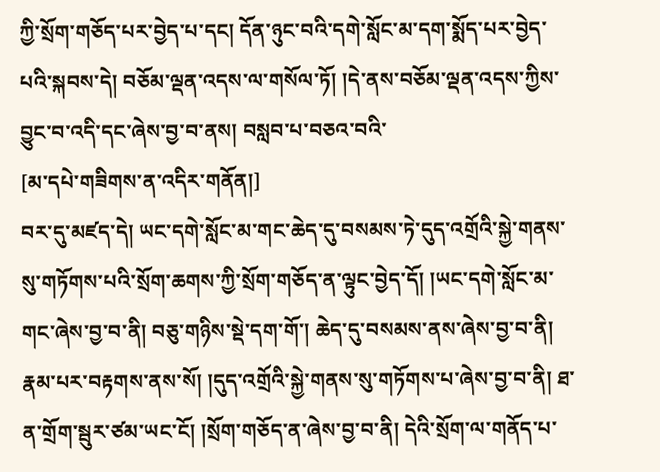ཀྱི་སྲོག་གཅོད་པར་བྱེད་པ་དང། དོན་ཉུང་བའི་དགེ་སློང་མ་དག་སྨོད་པར་བྱེད་པའི་སྐབས་དེ། བཅོམ་ལྡན་འདས་ལ་གསོལ་ཏོ། །དེ་ནས་བཅོམ་ལྡན་འདས་ཀྱིས་བྱུང་བ་འདི་དང་ཞེས་བྱ་བ་ནས། བསླབ་པ་བཅའ་བའི་
[མ་དཔེ་གཟིགས་ན་འདིར་གནོན།]
བར་དུ་མཛད་དེ། ཡང་དགེ་སློང་མ་གང་ཆེད་དུ་བསམས་ཏེ་དུད་འགྲོའི་སྐྱེ་གནས་སུ་གཏོགས་པའི་སྲོག་ཆགས་ཀྱི་སྲོག་གཅོད་ན་ལྟུང་བྱེད་དོ། །ཡང་དགེ་སློང་མ་གང་ཞེས་བྱ་བ་ནི། བཅུ་གཉིས་སྡེ་དག་གོ་། ཆེད་དུ་བསམས་ནས་ཞེས་བྱ་བ་ནི། རྣམ་པར་བརྟགས་ནས་སོ། །དུད་འགྲོའི་སྐྱེ་གནས་སུ་གཏོགས་པ་ཞེས་བྱ་བ་ནི། ཐ་ན་གྲོག་སྦུར་ཙམ་ཡང་ངོ། །སྲོག་གཅོད་ན་ཞེས་བྱ་བ་ནི། དེའི་སྲོག་ལ་གནོད་པ་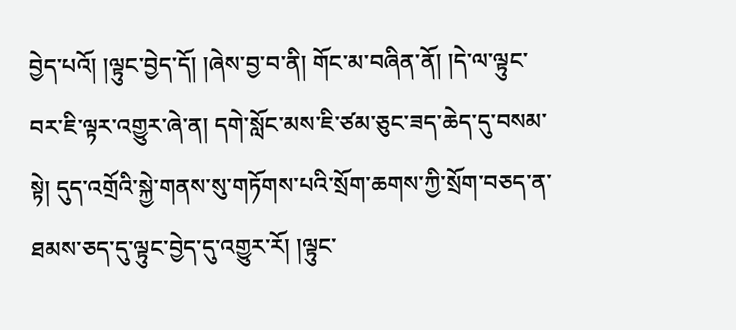བྱེད་པའོ། །ལྟུང་བྱེད་དོ། །ཞེས་བྱ་བ་ནི། གོང་མ་བཞིན་ནོ། །དེ་ལ་ལྟུང་བར་ཇི་ལྟར་འགྱུར་ཞེ་ན། དགེ་སློང་མས་ཇི་ཙམ་ཅུང་ཟད་ཆེད་དུ་བསམ་སྟེ། དུད་འགྲོའི་སྐྱེ་གནས་སུ་གཏོགས་པའི་སྲོག་ཆགས་ཀྱི་སྲོག་བཅད་ན་ཐམས་ཅད་དུ་ལྟུང་བྱེད་དུ་འགྱུར་རོ། །ལྟུང་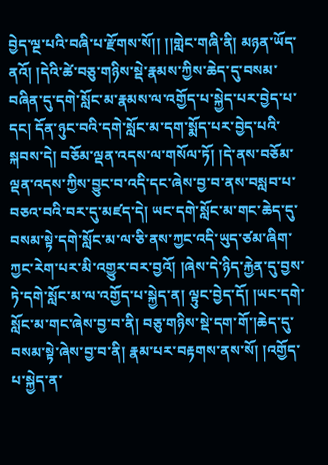བྱེད་ལྔ་པའི་བཞི་པ་རྫོགས་སོ།། །།གླེང་གཞི་ནི། མཉན་ཡོད་ནའོ། །དེའི་ཚེ་བཅུ་གཉིས་སྡེ་རྣམས་ཀྱིས་ཆེད་དུ་བསམ་བཞིན་དུ་དགེ་སློང་མ་རྣམས་ལ་འགྱོད་པ་སྐྱེད་པར་བྱེད་པ་དང། དོན་ཉུང་བའི་དགེ་སློང་མ་དག་སྨོད་པར་བྱེད་པའི་སྐབས་དེ། བཅོམ་ལྡན་འདས་ལ་གསོལ་ཏོ། །དེ་ནས་བཅོམ་ལྡན་འདས་ཀྱིས་བྱུང་བ་འདི་དང་ཞེས་བྱ་བ་ནས་བསླབ་པ་བཅའ་བའི་བར་དུ་མཛད་དེ། ཡང་དགེ་སློང་མ་གང་ཆེད་དུ་བསམ་སྟེ་དགེ་སློང་མ་ལ་ཅི་ནས་ཀྱང་འདི་ཡུད་ཙམ་ཞིག་ཀྱང་རེག་པར་མི་འགྱུར་བར་བྱའོ། །ཞེས་དེ་ཉིད་རྐྱེན་དུ་བྱས་ཏེ་དགེ་སློང་མ་ལ་འགྱོད་པ་སྐྱེད་ན། ལྟུང་བྱེད་དོ། །ཡང་དགེ་སློང་མ་གང་ཞེས་བྱ་བ་ནི། བཅུ་གཉིས་སྡེ་དག་གོ་།ཆེད་དུ་བསམ་སྟེ་ཞེས་བྱ་བ་ནི། རྣམ་པར་བརྟགས་ནས་སོ། །འགྱོད་པ་སྐྱེད་ན་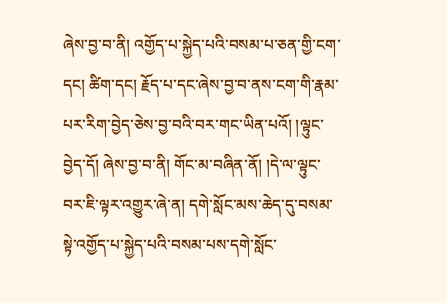ཞེས་བྱ་བ་ནི། འགྱོད་པ་སྐྱེད་པའི་བསམ་པ་ཅན་གྱི་ངག་དང། ཚིག་དང། རྗོད་པ་དང་ཞེས་བྱ་བ་ནས་ངག་གི་རྣམ་པར་རིག་བྱེད་ཅེས་བྱ་བའི་བར་གང་ཡིན་པའོ། །ལྟུང་བྱེད་དོ། ཞེས་བྱ་བ་ནི། གོང་མ་བཞིན་ནོ། །དེ་ལ་ལྟུང་བར་ཇི་ལྟར་འགྱུར་ཞེ་ན། དགེ་སློང་མས་ཆེད་དུ་བསམ་སྟེ་འགྱོད་པ་སྐྱེད་པའི་བསམ་པས་དགེ་སློང་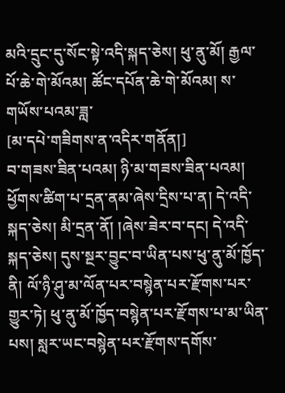མའི་དྲུང་དུ་སོང་སྟེ་འདི་སྐད་ཅེས། ཕུ་ནུ་མོ། རྒྱལ་པོ་ཆེ་གེ་མོའམ། ཚོང་དཔོན་ཆེ་གེ་མོའམ། ས་གཡོས་པའམ་ཟླ་
[མ་དཔེ་གཟིགས་ན་འདིར་གནོན།]
བ་གཟས་ཟིན་པའམ། ཉི་མ་གཟས་ཟིན་པའམ། ཕྱོགས་ཚིག་པ་དྲན་ནམ་ཞེས་དྲིས་པ་ན། དེ་འདི་སྐད་ཅེས། མི་དྲན་ནོ། །ཞེས་ཟེར་བ་དང། དེ་འདི་སྐད་ཅེས། དུས་སྔར་བྱུང་བ་ཡིན་པས་ཕུ་ནུ་མོ་ཁྱོད་ནི། ལོ་ཉི་ཤུ་མ་ལོན་པར་བསྙེན་པར་རྫོགས་པར་གྱུར་ཏེ། ཕུ་ནུ་མོ་ཁྱོད་བསྙེན་པར་རྫོགས་པ་མ་ཡིན་པས། སླར་ཡང་བསྙེན་པར་རྫོགས་དགོས་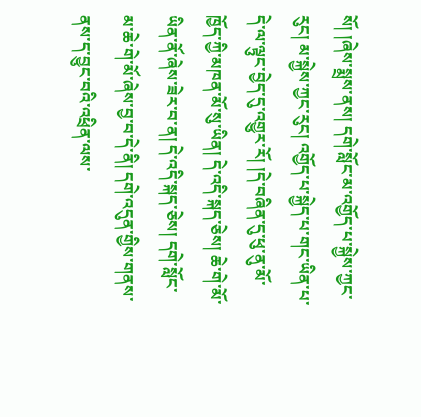སོ། །ཞེས་སྨྲས་ནས། དགེ་སློང་མ་འགྱོད་པ་སྐྱེས་ཀྱང་རུང། མ་སྐྱེས་ཀྱང་རུང། འགྱོད་པ་སྐྱེད་པ་གང་ཡིན་པ་དེ་ལ་ལྟུང་བྱེད་དུ་འགྱུར་རོ། །དེ་བཞིན་དུ་ཕུ་ནུ་མོ་ཁྱོད་ཀྱི་མཁན་མོ་སུ་ཡིན། དེ་འདི་སྐད་ཅེས། ཆེ་གེ་མོ་ཡིན་ནོ་ཞེས་ཟེར་བ་ན། དེ་འདི་སྐད་ཅེས། དགེ་སློང་མ་ཆེ་གེ་མོ་ཞེས་བྱ་བ་དེ་ནི། དགེ་འདུན་གྱིས་གནས་ནས་ད་བྱུང་བའི་འཕྲིན་ལས་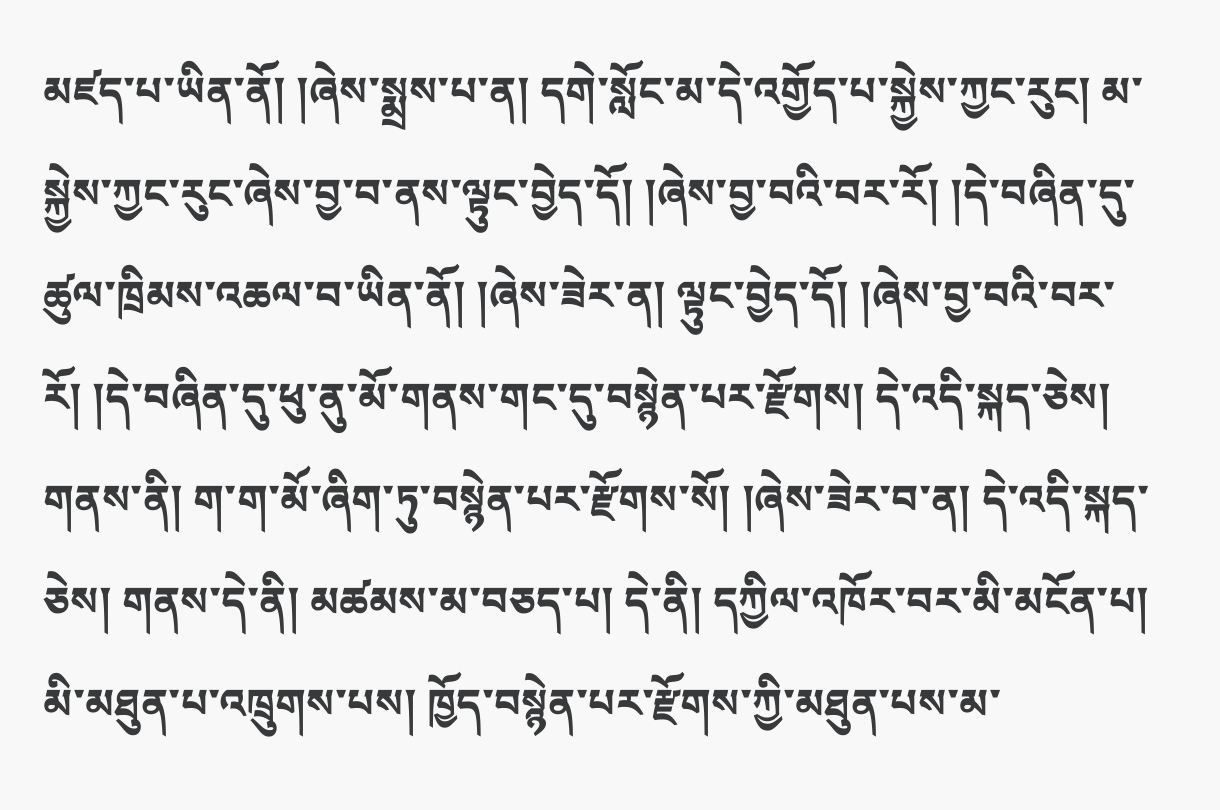མཛད་པ་ཡིན་ནོ། །ཞེས་སྨྲས་པ་ན། དགེ་སློང་མ་དེ་འགྱོད་པ་སྐྱེས་ཀྱང་རུང། མ་སྐྱེས་ཀྱང་རུང་ཞེས་བྱ་བ་ནས་ལྟུང་བྱེད་དོ། །ཞེས་བྱ་བའི་བར་རོ། །དེ་བཞིན་དུ་ཚུལ་ཁྲིམས་འཆལ་བ་ཡིན་ནོ། །ཞེས་ཟེར་ན། ལྟུང་བྱེད་དོ། །ཞེས་བྱ་བའི་བར་རོ། །དེ་བཞིན་དུ་ཕུ་ནུ་མོ་གནས་གང་དུ་བསྙེན་པར་རྫོགས། དེ་འདི་སྐད་ཅེས། གནས་ནི། ག་ག་མོ་ཞིག་ཏུ་བསྙེན་པར་རྫོགས་སོ། །ཞེས་ཟེར་བ་ན། དེ་འདི་སྐད་ཅེས། གནས་དེ་ནི། མཚམས་མ་བཅད་པ། དེ་ནི། དཀྱིལ་འཁོར་བར་མི་མངོན་པ། མི་མཐུན་པ་འཁྲུགས་པས། ཁྱོད་བསྙེན་པར་རྫོགས་ཀྱི་མཐུན་པས་མ་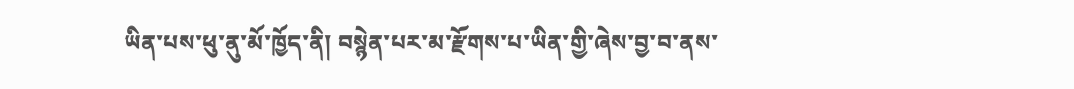ཡིན་པས་ཕུ་ནུ་མོ་ཁྱོད་ནི། བསྙེན་པར་མ་རྫོགས་པ་ཡིན་གྱི་ཞེས་བྱ་བ་ནས་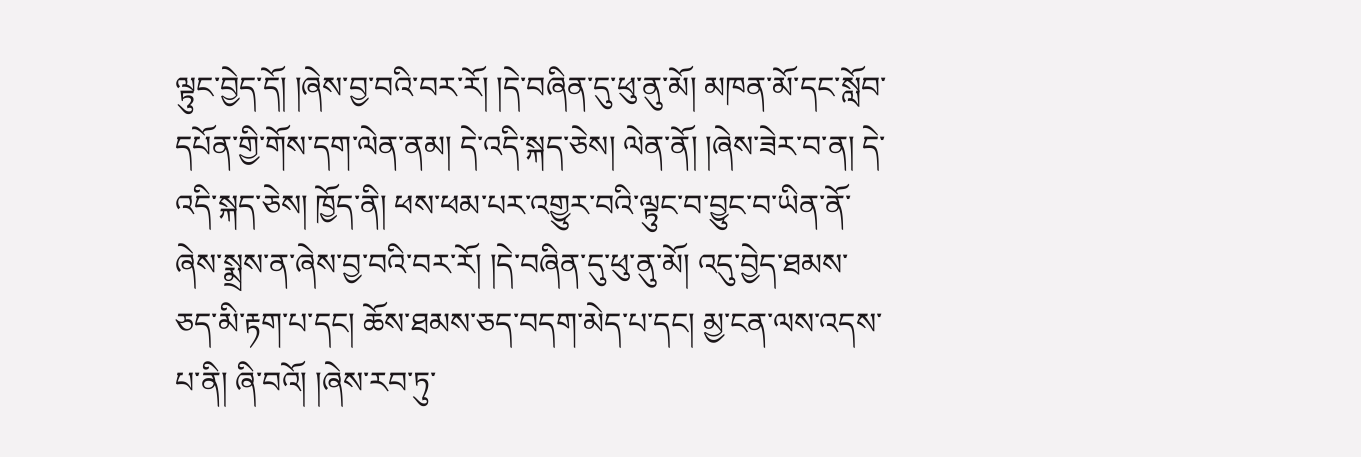ལྟུང་བྱེད་དོ། །ཞེས་བྱ་བའི་བར་རོ། །དེ་བཞིན་དུ་ཕུ་ནུ་མོ། མཁན་མོ་དང་སློབ་དཔོན་གྱི་གོས་དག་ལེན་ནམ། དེ་འདི་སྐད་ཅེས། ལེན་ནོ། །ཞེས་ཟེར་བ་ན། དེ་འདི་སྐད་ཅེས། ཁྱོད་ནི། ཕས་ཕམ་པར་འགྱུར་བའི་ལྟུང་བ་བྱུང་བ་ཡིན་ནོ་ཞེས་སྨྲས་ན་ཞེས་བྱ་བའི་བར་རོ། །དེ་བཞིན་དུ་ཕུ་ནུ་མོ། འདུ་བྱེད་ཐམས་ཅད་མི་རྟག་པ་དང། ཆོས་ཐམས་ཅད་བདག་མེད་པ་དང། མྱ་ངན་ལས་འདས་པ་ནི། ཞི་བའོ། །ཞེས་རབ་ཏུ་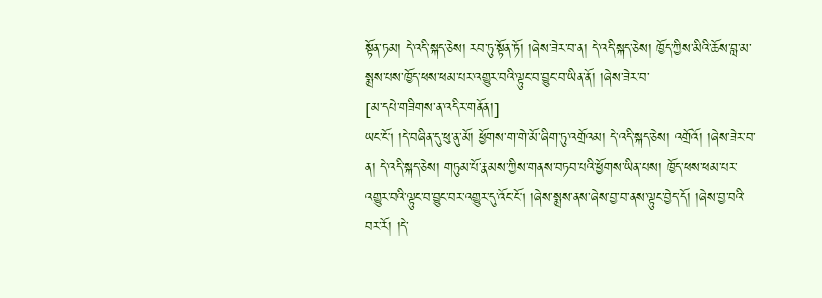སྟོན་ཏམ། དེ་འདི་སྐད་ཅེས། རབ་ཏུ་སྟོན་ཏོ། །ཞེས་ཟེར་བ་ན། དེ་འདི་སྐད་ཅེས། ཁྱོད་ཀྱིས་མིའི་ཆོས་བླ་མ་སྨྲས་པས་ཁྱོད་ཕས་ཕམ་པར་འགྱུར་བའི་ལྟུང་བ་བྱུང་བ་ཡིན་ནོ། །ཞེས་ཟེར་བ་
[མ་དཔེ་གཟིགས་ན་འདིར་གནོན།]
ཡང་ངོ། །དེ་བཞིན་དུ་ཕུ་ནུ་མོ། ཕྱོགས་ག་གེ་མོ་ཞིག་ཏུ་འགྲོའམ། དེ་འདི་སྐད་ཅེས། འགྲོའོ། །ཞེས་ཟེར་བ་ན། དེ་འདི་སྐད་ཅེས། གཏུམ་པོ་རྣམས་ཀྱིས་གནས་བཏབ་པའི་ཕྱོགས་ཡིན་པས། ཁྱོད་ཕས་ཕམ་པར་འགྱུར་བའི་ལྟུང་བ་བྱུང་བར་འགྱུར་དུ་འོང་ངོ། །ཞེས་སྨྲས་ནས་ཞེས་བྱ་བ་ནས་ལྟུང་བྱེད་དོ། །ཞེས་བྱ་བའི་བར་རོ། །དེ་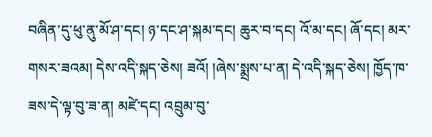བཞིན་དུ་ཕུ་ནུ་མོ་ཤ་དང། ཉ་དང་ཤ་སྐམ་དང། ཆུར་བ་དང། འོ་མ་དང། ཞོ་དང། མར་གསར་ཟའམ། དེས་འདི་སྐད་ཅེས། ཟའོ། །ཞེས་སྨྲས་པ་ན། དེ་འདི་སྐད་ཅེས། ཁྱོད་ཁ་ཟས་དེ་ལྟ་བུ་ཟ་ན། མཛེ་དང། འབྲུམ་བུ་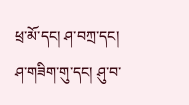ཕྲ་མོ་དང། ཤ་བཀྲ་དང། ཤ་གཟིག་གུ་དང། ཤུ་བ་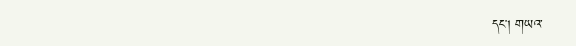དང། གཡའ་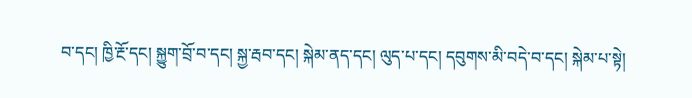བ་དང། ཁྱི་རྔོ་དང། སྐྱུག་བྲོ་བ་དང། སྐྱ་རྦབ་དང། སྐེམ་ནད་དང། ལུད་པ་དང། དབུགས་མི་བདེ་བ་དང། སྐེམ་པ་སྟེ།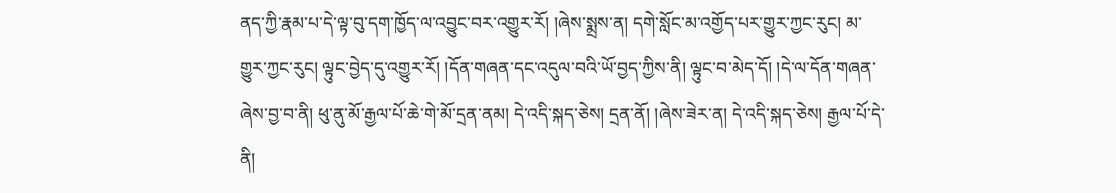ནད་ཀྱི་རྣམ་པ་དེ་ལྟ་བུ་དག་ཁྱོད་ལ་འབྱུང་བར་འགྱུར་རོ། །ཞེས་སྨྲས་ན། དགེ་སློང་མ་འགྱོད་པར་གྱུར་ཀྱང་རུང། མ་གྱུར་ཀྱང་རུང། ལྟུང་བྱེད་དུ་འགྱུར་རོ། །དོན་གཞན་དང་འདུལ་བའི་ཡོ་བྱད་ཀྱིས་ནི། ལྟུང་བ་མེད་དོ། །དེ་ལ་དོན་གཞན་ཞེས་བྱ་བ་ནི། ཕུ་ནུ་མོ་རྒྱལ་པོ་ཆེ་གེ་མོ་དྲན་ནམ། དེ་འདི་སྐད་ཅེས། དྲན་ནོ། །ཞེས་ཟེར་ན། དེ་འདི་སྐད་ཅེས། རྒྱལ་པོ་དེ་ནི།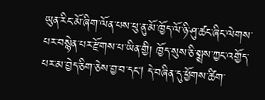ཡུན་རིང་མོ་ཞིག་ལོན་པས་ཕུ་ནུ་མོ་ཁྱོད་ལོ་ཉི་ཤུ་ཚང་ཞིང་ལེགས་པར་བསྙེན་པར་རྫོགས་པ་ཡིན་གྱི། ཁྱོད་སུས་ཅི་སྨྲས་ཀྱང་འགྱོད་པར་མ་བྱེད་ཅིག་ཅེས་བྱ་བ་དང། དེ་བཞིན་དུ་ཕྱོགས་ཚིག་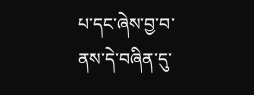པ་དང་ཞེས་བྱ་བ་ནས་དེ་བཞིན་དུ་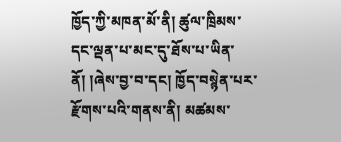ཁྱོད་ཀྱི་མཁན་མོ་ནི། ཚུལ་ཁྲིམས་དང་ལྡན་པ་མང་དུ་ཐོས་པ་ཡིན་ནོ། །ཞེས་བྱ་བ་དང། ཁྱོད་བསྙེན་པར་རྫོགས་པའི་གནས་ནི། མཚམས་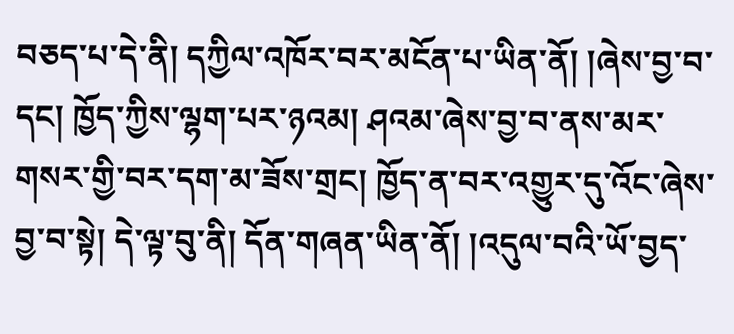བཅད་པ་དེ་ནི། དཀྱིལ་འཁོར་བར་མངོན་པ་ཡིན་ནོ། །ཞེས་བྱ་བ་དང། ཁྱོད་ཀྱིས་ལྷག་པར་ཉའམ། ཤའམ་ཞེས་བྱ་བ་ནས་མར་གསར་གྱི་བར་དག་མ་ཟོས་གྲང། ཁྱོད་ན་བར་འགྱུར་དུ་འོང་ཞེས་བྱ་བ་སྟེ། དེ་ལྟ་བུ་ནི། དོན་གཞན་ཡིན་ནོ། །འདུལ་བའི་ཡོ་བྱད་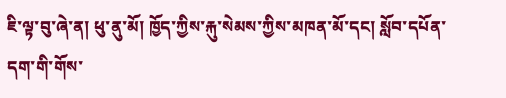ཇི་ལྟ་བུ་ཞེ་ན། ཕུ་ནུ་མོ། ཁྱོད་ཀྱིས་རྐུ་སེམས་ཀྱིས་མཁན་མོ་དང། སློབ་དཔོན་དག་གི་གོས་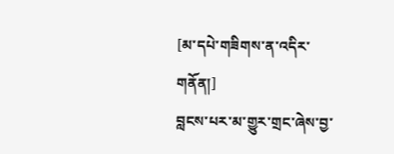[མ་དཔེ་གཟིགས་ན་འདིར་གནོན།]
བླངས་པར་མ་གྱུར་གྲང་ཞེས་བྱ་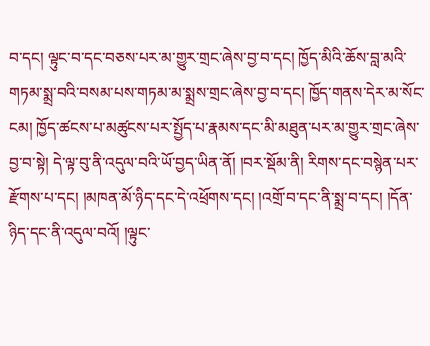བ་དང། ལྟུང་བ་དང་བཅས་པར་མ་གྱུར་གྲང་ཞེས་བྱ་བ་དང། ཁྱོད་མིའི་ཆོས་བླ་མའི་གཏམ་སྨྲ་བའི་བསམ་པས་གཏམ་མ་སྨྲས་གྲང་ཞེས་བྱ་བ་དང། ཁྱོད་གནས་དེར་མ་སོང་ངམ། ཁྱོད་ཚངས་པ་མཚུངས་པར་སྤྱོད་པ་རྣམས་དང་མི་མཐུན་པར་མ་གྱུར་གྲང་ཞེས་བྱ་བ་སྟེ། དེ་ལྟ་བུ་ནི་འདུལ་བའི་ཡོ་བྱད་ཡིན་ནོ། །བར་སྡོམ་ནི། རིགས་དང་བསྙེན་པར་རྫོགས་པ་དང། །མཁན་མོ་ཉིད་དང་དེ་འཕྲོགས་དང། །འགྲོ་བ་དང་ནི་སྨྲ་བ་དང། །དོན་ཉིད་དང་ནི་འདུལ་བའོ། །ལྟུང་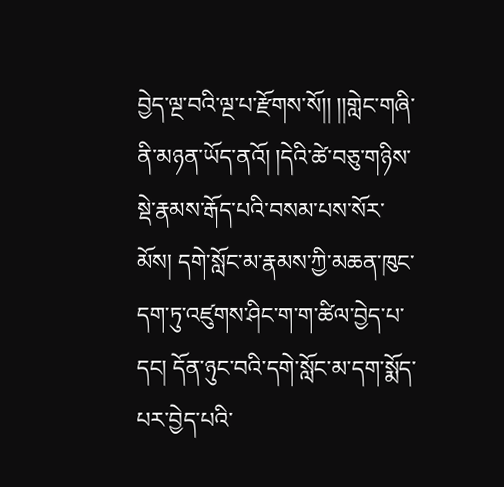བྱེད་ལྔ་བའི་ལྔ་པ་རྫོགས་སོ།། །།གླེང་གཞི་ནི་མཉན་ཡོད་ནའོ། །དེའི་ཚེ་བཅུ་གཉིས་སྡེ་རྣམས་རྒོད་པའི་བསམ་པས་སོར་མོས། དགེ་སློང་མ་རྣམས་ཀྱི་མཆན་ཁུང་དག་ཏུ་འཛུགས་ཤིང་ག་ག་ཚིལ་བྱེད་པ་དང། དོན་ཉུང་བའི་དགེ་སློང་མ་དག་སྨོད་པར་བྱེད་པའི་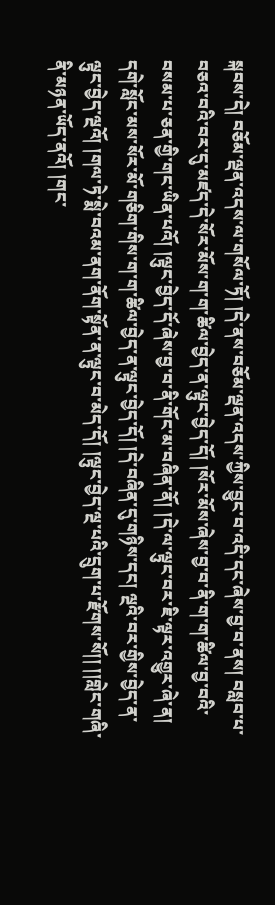སྐབས་དེ། བཅོམ་ལྡན་འདས་ལ་གསོལ་ཏོ། །དེ་ནས་བཅོམ་ལྡན་འདས་ཀྱིས་བྱུང་བ་འདི་དང་ཞེས་བྱ་བ་ནས། བསླབ་པ་བཅའ་བའི་བར་དུ་མཛད་དེ་སོར་མོས་ག་ག་ཚིལ་བྱེད་ན་ལྟུང་བྱེད་དོ། །སོར་མོས་ཞེས་བྱ་བ་ནི་ག་ག་ཚིལ་བྱ་བའི་བསམ་པ་ཅན་གྱི་གང་ཡིན་པའོ། །ལྟུང་བྱེད་དོ་ཞེས་བྱ་བ་ནི་གོང་མ་བཞིན་ནོ། །དེ་ལ་ལྟུང་བར་ཇི་ལྟར་འགྱུར་ཞེ་ན། དགེ་སློང་མས་སོར་མོ་གཅིག་གིས་ག་ག་ཚིལ་བྱེད་ན་ལྟུང་བྱེད་དོ། །དེ་བཞིན་དུ་གཉིས་དང། ལྔའི་བར་གྱིས་བྱེད་ན་ལྟུང་བྱེད་ལྔའོ། །གལ་ཏེ་སྨེ་བའམ་ནག་ནོག་སྟོན་ན་ལྟུང་བ་མེད་དོ། །ལྟུང་བྱེད་ལྔ་པའི་དྲུག་པ་རྫོགས་སོ།། །།གླེང་གཞི་ནི་མཉན་ཡོད་ནའོ། །གང་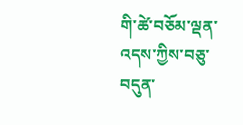གི་ཚེ་བཅོམ་ལྡན་འདས་ཀྱིས་བཅུ་བདུན་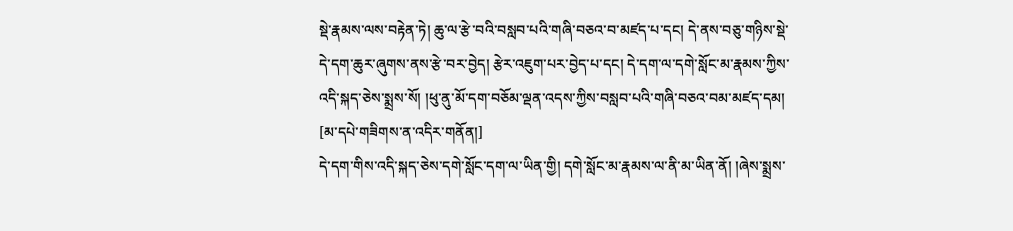སྡེ་རྣམས་ལས་བརྟེན་ཏེ། ཆུ་ལ་རྩེ་བའི་བསླབ་པའི་གཞི་བཅའ་བ་མཛད་པ་དང། དེ་ནས་བཅུ་གཉིས་སྡེ་དེ་དག་ཆུར་ཞུགས་ནས་རྩེ་བར་བྱེད། རྩེར་འཇུག་པར་བྱེད་པ་དང། དེ་དག་ལ་དགེ་སློང་མ་རྣམས་ཀྱིས་འདི་སྐད་ཅེས་སྨྲས་སོ། །ཕུ་ནུ་མོ་དག་བཅོམ་ལྡན་འདས་ཀྱིས་བསླབ་པའི་གཞི་བཅའ་བམ་མཛད་དམ།
[མ་དཔེ་གཟིགས་ན་འདིར་གནོན།]
དེ་དག་གིས་འདི་སྐད་ཅེས་དགེ་སློང་དག་ལ་ཡིན་གྱི། དགེ་སློང་མ་རྣམས་ལ་ནི་མ་ཡིན་ནོ། །ཞེས་སྨྲས་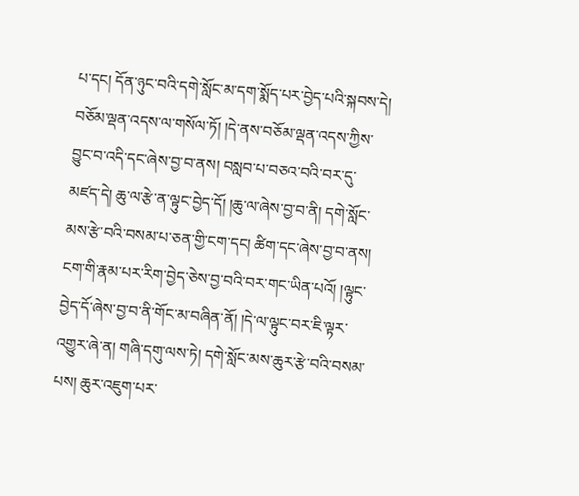པ་དང། དོན་ཉུང་བའི་དགེ་སློང་མ་དག་སྨོད་པར་བྱེད་པའི་སྐབས་དེ། བཅོམ་ལྡན་འདས་ལ་གསོལ་ཏོ། །དེ་ནས་བཅོམ་ལྡན་འདས་ཀྱིས་བྱུང་བ་འདི་དང་ཞེས་བྱ་བ་ནས། བསླབ་པ་བཅའ་བའི་བར་དུ་མཛད་དེ། ཆུ་ལ་རྩེ་ན་ལྟུང་བྱེད་དོ། །ཆུ་ལ་ཞེས་བྱ་བ་ནི། དགེ་སློང་མས་རྩེ་བའི་བསམ་པ་ཅན་གྱི་ངག་དང། ཚིག་དང་ཞེས་བྱ་བ་ནས། ངག་གི་རྣམ་པར་རིག་བྱེད་ཅེས་བྱ་བའི་བར་གང་ཡིན་པའོ། །ལྟུང་བྱེད་དོ་ཞེས་བྱ་བ་ནི་གོང་མ་བཞིན་ནོ། །དེ་ལ་ལྟུང་བར་ཇི་ལྟར་འགྱུར་ཞེ་ན། གཞི་དགུ་ལས་ཏེ། དགེ་སློང་མས་ཆུར་རྩེ་བའི་བསམ་པས། ཆུར་འཇུག་པར་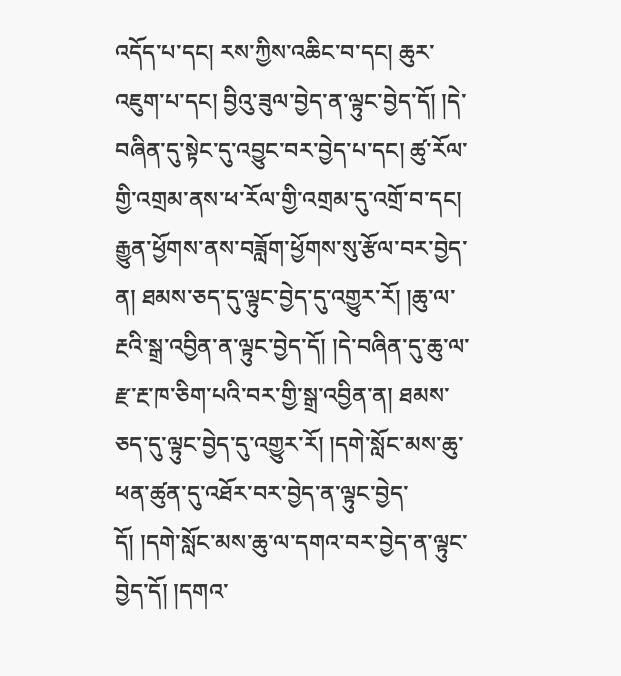འདོད་པ་དང། རས་ཀྱིས་འཆིང་བ་དང། ཆུར་འཇུག་པ་དང། བྱིའུ་ཟུལ་བྱེད་ན་ལྟུང་བྱེད་དོ། །དེ་བཞིན་དུ་སྟེང་དུ་འབྱུང་བར་བྱེད་པ་དང། ཚུ་རོལ་གྱི་འགྲམ་ནས་ཕ་རོལ་གྱི་འགྲམ་དུ་འགྲོ་བ་དང། རྒྱུན་ཕྱོགས་ནས་བཟློག་ཕྱོགས་སུ་རྩོལ་བར་བྱེད་ན། ཐམས་ཅད་དུ་ལྟུང་བྱེད་དུ་འགྱུར་རོ། །ཆུ་ལ་རྔའི་སྒྲ་འབྱིན་ན་ལྟུང་བྱེད་དོ། །དེ་བཞིན་དུ་ཆུ་ལ་རྫ་རྔ་ཁ་ཅིག་པའི་བར་གྱི་སྒྲ་འབྱིན་ན། ཐམས་ཅད་དུ་ལྟུང་བྱེད་དུ་འགྱུར་རོ། །དགེ་སློང་མས་ཆུ་ཕན་ཚུན་དུ་འཐོར་བར་བྱེད་ན་ལྟུང་བྱེད་དོ། །དགེ་སློང་མས་ཆུ་ལ་དགའ་བར་བྱེད་ན་ལྟུང་བྱེད་དོ། །དགའ་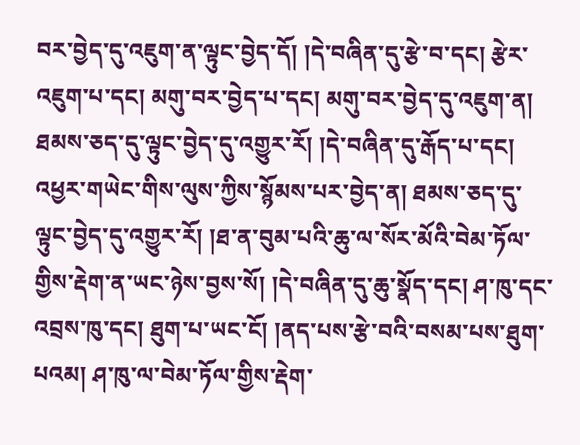བར་བྱེད་དུ་འཇུག་ན་ལྟུང་བྱེད་དོ། །དེ་བཞིན་དུ་རྩེ་བ་དང། རྩེར་འཇུག་པ་དང། མགུ་བར་བྱེད་པ་དང། མགུ་བར་བྱེད་དུ་འཇུག་ན། ཐམས་ཅད་དུ་ལྟུང་བྱེད་དུ་འགྱུར་རོ། །དེ་བཞིན་དུ་རྒོད་པ་དང། འཕྱར་གཡེང་གིས་ལུས་ཀྱིས་སྙོམས་པར་བྱེད་ན། ཐམས་ཅད་དུ་ལྟུང་བྱེད་དུ་འགྱུར་རོ། །ཐ་ན་བུམ་པའི་ཆུ་ལ་སོར་མོའི་བེམ་ཏོལ་གྱིས་རྡེག་ན་ཡང་ཉེས་བྱས་སོ། །དེ་བཞིན་དུ་ཆུ་སྣོད་དང། ཤ་ཁུ་དང་འབྲས་ཁུ་དང། ཐུག་པ་ཡང་ངོ། །ནད་པས་རྩེ་བའི་བསམ་པས་ཐུག་པའམ། ཤ་ཁུ་ལ་བེམ་ཏོལ་གྱིས་རྡེག་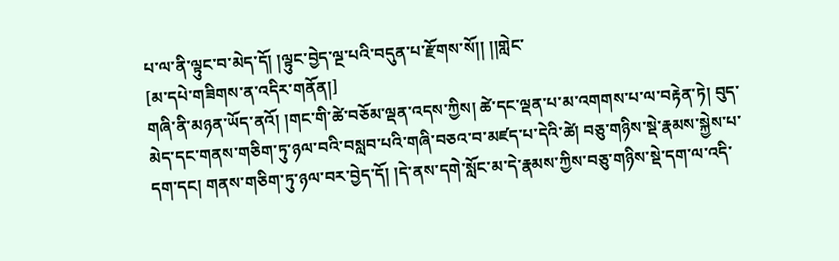པ་ལ་ནི་ལྟུང་བ་མེད་དོ། །ལྟུང་བྱེད་ལྔ་པའི་བདུན་པ་རྫོགས་སོ།། །།གླེང་
[མ་དཔེ་གཟིགས་ན་འདིར་གནོན།]
གཞི་ནི་མཉན་ཡོད་ནའོ། །གང་གི་ཚེ་བཅོམ་ལྡན་འདས་ཀྱིས། ཚེ་དང་ལྡན་པ་མ་འགགས་པ་ལ་བརྟེན་ཏེ། བུད་མེད་དང་གནས་གཅིག་ཏུ་ཉལ་བའི་བསླབ་པའི་གཞི་བཅའ་བ་མཛད་པ་དེའི་ཚེ། བཅུ་གཉིས་སྡེ་རྣམས་སྐྱེས་པ་དག་དང། གནས་གཅིག་ཏུ་ཉལ་བར་བྱེད་དོ། །དེ་ནས་དགེ་སློང་མ་དེ་རྣམས་ཀྱིས་བཅུ་གཉིས་སྡེ་དག་ལ་འདི་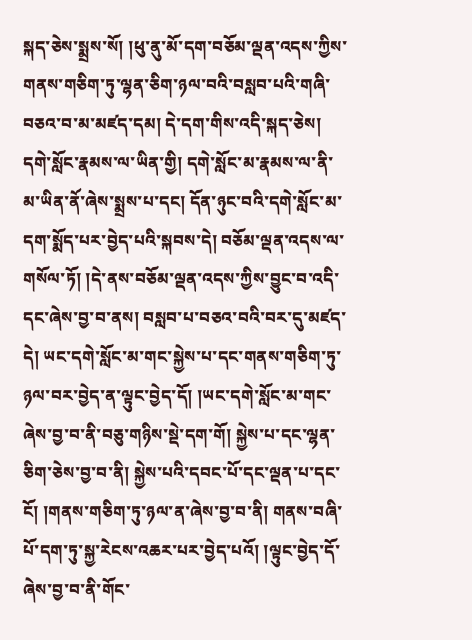སྐད་ཅེས་སྨྲས་སོ། །ཕུ་ནུ་མོ་དག་བཅོམ་ལྡན་འདས་ཀྱིས་གནས་གཅིག་ཏུ་ལྷན་ཅིག་ཉལ་བའི་བསླབ་པའི་གཞི་བཅའ་བ་མ་མཛད་དམ། དེ་དག་གིས་འདི་སྐད་ཅེས། དགེ་སློང་རྣམས་ལ་ཡིན་གྱི། དགེ་སློང་མ་རྣམས་ལ་ནི་མ་ཡིན་ནོ་ཞེས་སྨྲས་པ་དང། དོན་ཉུང་བའི་དགེ་སློང་མ་དག་སྨོད་པར་བྱེད་པའི་སྐབས་དེ། བཅོམ་ལྡན་འདས་ལ་གསོལ་ཏོ། །དེ་ནས་བཅོམ་ལྡན་འདས་ཀྱིས་བྱུང་བ་འདི་དང་ཞེས་བྱ་བ་ནས། བསླབ་པ་བཅའ་བའི་བར་དུ་མཛད་དེ། ཡང་དགེ་སློང་མ་གང་སྐྱེས་པ་དང་གནས་གཅིག་ཏུ་ཉལ་བར་བྱེད་ན་ལྟུང་བྱེད་དོ། །ཡང་དགེ་སློང་མ་གང་ཞེས་བྱ་བ་ནི་བཅུ་གཉིས་སྡེ་དག་གོ། སྐྱེས་པ་དང་ལྷན་ཅིག་ཅེས་བྱ་བ་ནི། སྐྱེས་པའི་དབང་པོ་དང་ལྡན་པ་དང་ངོ། །གནས་གཅིག་ཏུ་ཉལ་ན་ཞེས་བྱ་བ་ནི། གནས་བཞི་པོ་དག་ཏུ་སྐྱ་རེངས་འཆར་པར་བྱེད་པའོ། །ལྟུང་བྱེད་དོ་ཞེས་བྱ་བ་ནི་གོང་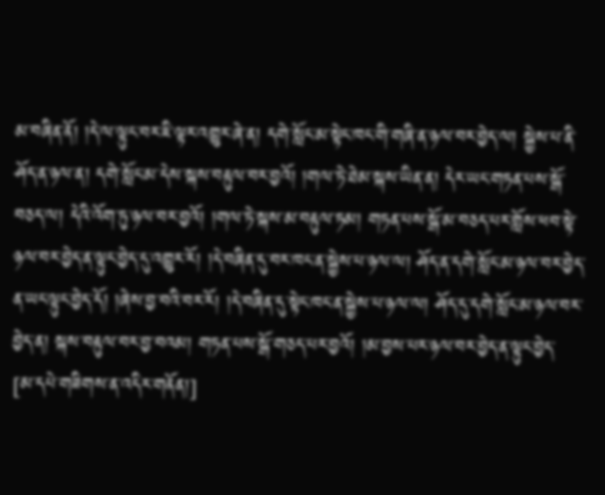མ་བཞིན་ནོ། །དེ་ལ་ལྟུང་བར་ཇི་ལྟར་འགྱུར་ཞེ་ན། དགེ་སློང་མ་སྟེང་ཁང་གི་གཞི་ན་ཉལ་བར་བྱེད་ལ། སྐྱེས་པ་ནི་ཤོད་ན་ཉལ་ན། དགེ་སློང་མ་དེས་སྐས་བརྟུལ་བར་བྱའོ། །གལ་ཏེ་ཐེམ་སྐས་ཡིན་ན། དེར་ཡང་གཏན་པས་སྒོ་བཅད་ལ། དེའི་འོག་ཏུ་ཉལ་བར་བྱའོ། །གལ་ཏེ་སྐས་མ་བརྟུལ་ཏམ། གཏན་པས་སྒོ་མ་བཅད་པར་གློས་ཕབ་སྟེ་ཉལ་བར་བྱེད་ན་ལྟུང་བྱེད་དུ་འགྱུར་རོ། །དེ་བཞིན་དུ་བར་ཁང་ན་སྐྱེས་པ་ཉལ་ལ། ཤོད་ན་དགེ་སློང་མ་ཉལ་བར་བྱེད་ན་ཡང་ལྟུང་བྱེད་དོ། །ཞེས་བྱ་བའི་བར་རོ། །དེ་བཞིན་དུ་སྟེང་ཁང་ན་སྐྱེས་པ་ཉལ་ལ། ཤོད་དུ་དགེ་སློང་མ་ཉལ་བར་བྱེད་ན། སྐས་བརྟུལ་བར་བྱ་བའམ། གཏན་པས་སྒོ་གཅད་པར་བྱའོ། །མ་བྱས་པར་ཉལ་བར་བྱེད་ན་ལྟུང་བྱེད་
[མ་དཔེ་གཟིགས་ན་འདིར་གནོན།]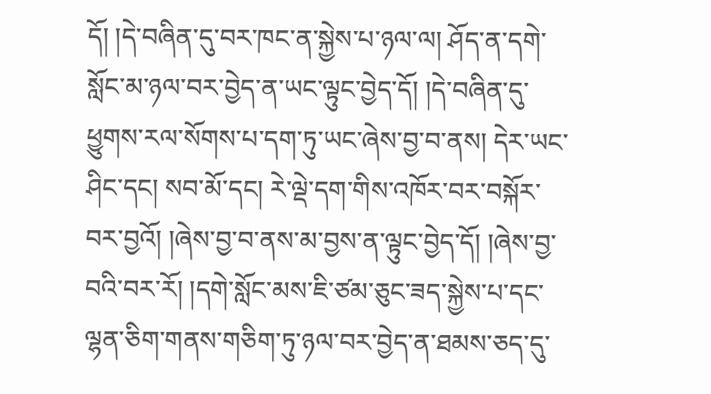དོ། །དེ་བཞིན་དུ་བར་ཁང་ན་སྐྱེས་པ་ཉལ་ལ། ཤོད་ན་དགེ་སློང་མ་ཉལ་བར་བྱེད་ན་ཡང་ལྟུང་བྱེད་དོ། །དེ་བཞིན་དུ་ཕྱུགས་རལ་སོགས་པ་དག་ཏུ་ཡང་ཞེས་བྱ་བ་ནས། དེར་ཡང་ཤིང་དང། སབ་མོ་དང། རེ་ལྡེ་དག་གིས་འཁོར་བར་བསྐོར་བར་བྱའོ། །ཞེས་བྱ་བ་ནས་མ་བྱས་ན་ལྟུང་བྱེད་དོ། །ཞེས་བྱ་བའི་བར་རོ། །དགེ་སློང་མས་ཇི་ཙམ་ཅུང་ཟད་སྐྱེས་པ་དང་ལྷན་ཅིག་གནས་གཅིག་ཏུ་ཉལ་བར་བྱེད་ན་ཐམས་ཅད་དུ་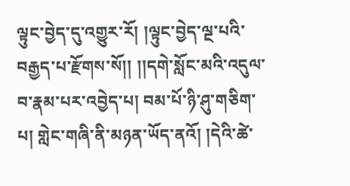ལྟུང་བྱེད་དུ་འགྱུར་རོ། །ལྟུང་བྱེད་ལྔ་པའི་བརྒྱད་པ་རྫོགས་སོ།། །།དགེ་སློང་མའི་འདུལ་བ་རྣམ་པར་འབྱེད་པ། བམ་པོ་ཉི་ཤུ་གཅིག་པ། གླེང་གཞི་ནི་མཉན་ཡོད་ནའོ། །དེའི་ཚེ་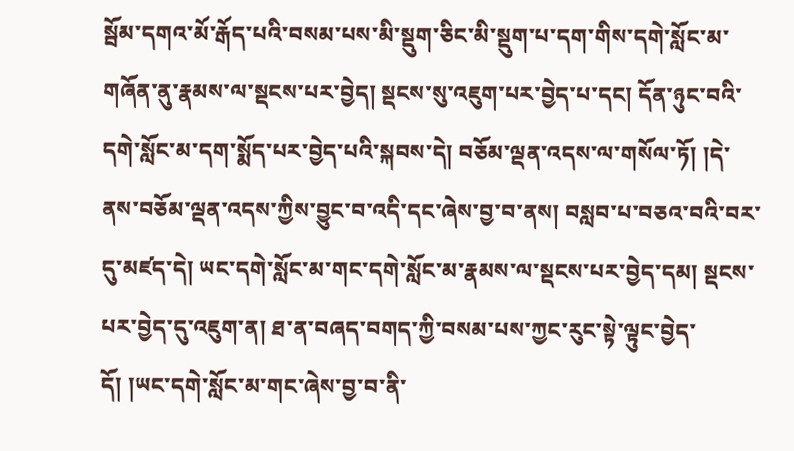སྦོམ་དགའ་མོ་རྒོད་པའི་བསམ་པས་མི་སྡུག་ཅིང་མི་སྡུག་པ་དག་གིས་དགེ་སློང་མ་གཞོན་ནུ་རྣམས་ལ་སྡངས་པར་བྱེད། སྡངས་སུ་འཇུག་པར་བྱེད་པ་དང། དོན་ཉུང་བའི་དགེ་སློང་མ་དག་སྨོད་པར་བྱེད་པའི་སྐབས་དེ། བཅོམ་ལྡན་འདས་ལ་གསོལ་ཏོ། །དེ་ནས་བཅོམ་ལྡན་འདས་ཀྱིས་བྱུང་བ་འདི་དང་ཞེས་བྱ་བ་ནས། བསླབ་པ་བཅའ་བའི་བར་དུ་མཛད་དེ། ཡང་དགེ་སློང་མ་གང་དགེ་སློང་མ་རྣམས་ལ་སྡངས་པར་བྱེད་དམ། སྡངས་པར་བྱེད་དུ་འཇུག་ན། ཐ་ན་བཞད་བགད་ཀྱི་བསམ་པས་ཀྱང་རུང་སྟེ་ལྟུང་བྱེད་དོ། །ཡང་དགེ་སློང་མ་གང་ཞེས་བྱ་བ་ནི་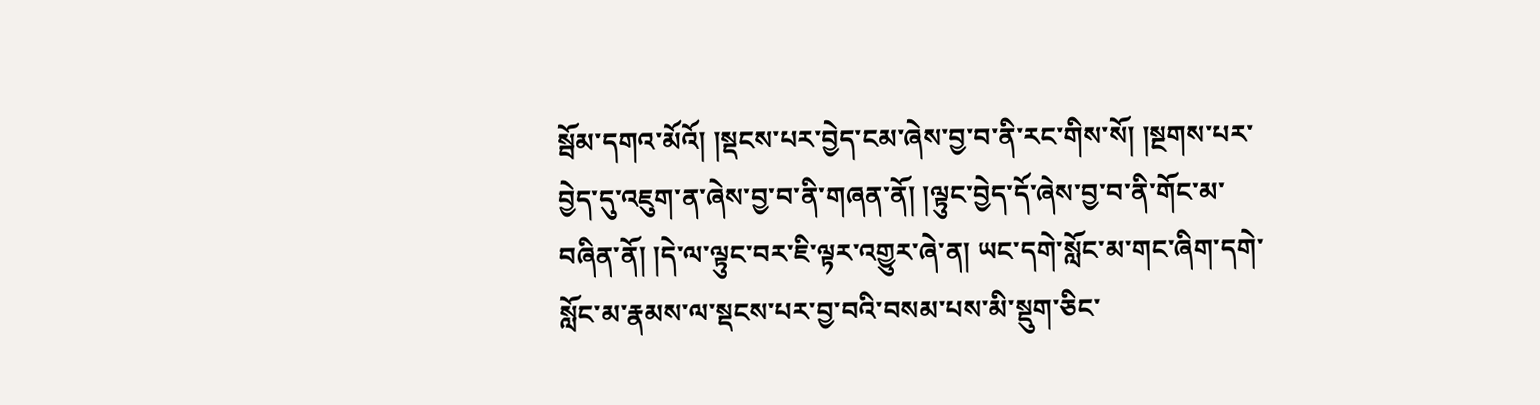སྦོམ་དགའ་མོའོ། །སྡངས་པར་བྱེད་ངམ་ཞེས་བྱ་བ་ནི་རང་གིས་སོ། །སྔགས་པར་བྱེད་དུ་འཇུག་ན་ཞེས་བྱ་བ་ནི་གཞན་ནོ། །ལྟུང་བྱེད་དོ་ཞེས་བྱ་བ་ནི་གོང་མ་བཞིན་ནོ། །དེ་ལ་ལྟུང་བར་ཇི་ལྟར་འགྱུར་ཞེ་ན། ཡང་དགེ་སློང་མ་གང་ཞིག་དགེ་སློང་མ་རྣམས་ལ་སྡངས་པར་བྱ་བའི་བསམ་པས་མི་སྡུག་ཅིང་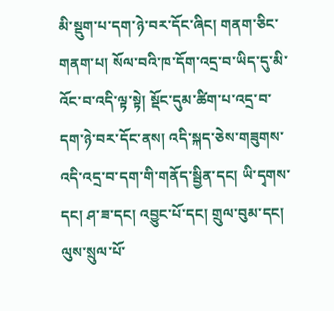མི་སྡུག་པ་དག་ཉེ་བར་དོང་ཞིང། གནག་ཅིང་གནག་པ། སོལ་བའི་ཁ་དོག་འདྲ་བ་ཡིད་དུ་མི་འོང་བ་འདི་ལྟ་སྟེ། སྡོང་དུམ་ཚིག་པ་འདྲ་བ་དག་ཉེ་བར་དོང་ནས། འདི་སྐད་ཅེས་གཟུགས་འདི་འདྲ་བ་དག་གི་གནོད་སྦྱིན་དང། ཡི་དྭགས་དང། ཤ་ཟ་དང། འབྱུང་པོ་དང། གྲུལ་བུམ་དང། ལུས་སྲུལ་པོ་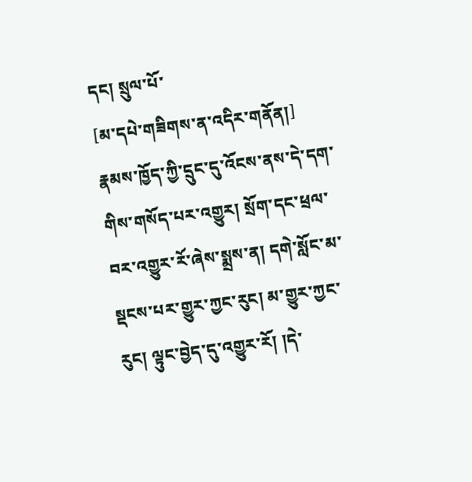དང། སྲུལ་པོ་
[མ་དཔེ་གཟིགས་ན་འདིར་གནོན།]
རྣམས་ཁྱོད་ཀྱི་དྲུང་དུ་འོངས་ནས་དེ་དག་གིས་གསོད་པར་འགྱུར། སྲོག་དང་ཕྲལ་བར་འགྱུར་རོ་ཞེས་སྨྲས་ན། དགེ་སློང་མ་སྡངས་པར་གྱུར་ཀྱང་རུང། མ་གྱུར་ཀྱང་རུང། ལྟུང་བྱེད་དུ་འགྱུར་རོ། །དེ་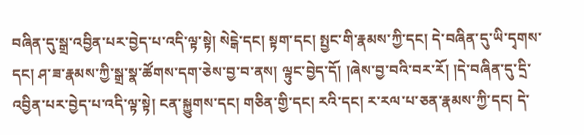བཞིན་དུ་སྒྲ་འབྱིན་པར་བྱེད་པ་འདི་ལྟ་སྟེ། སེངྒེ་དང། སྟག་དང། སྤྱང་གི་རྣམས་ཀྱི་དང། དེ་བཞིན་དུ་ཡི་དྭགས་དང། ཤ་ཟ་རྣམས་ཀྱི་སྒྲ་སྣ་ཚོགས་དག་ཅེས་བྱ་བ་ནས། ལྟུང་བྱེད་དོ། །ཞེས་བྱ་བའི་བར་རོ། །དེ་བཞིན་དུ་དྲི་འབྱིན་པར་བྱེད་པ་འདི་ལྟ་སྟེ། ངན་སྐྱུགས་དང། གཅིན་གྱི་དང། རའི་དང། ར་རལ་པ་ཅན་རྣམས་ཀྱི་དང། དེ་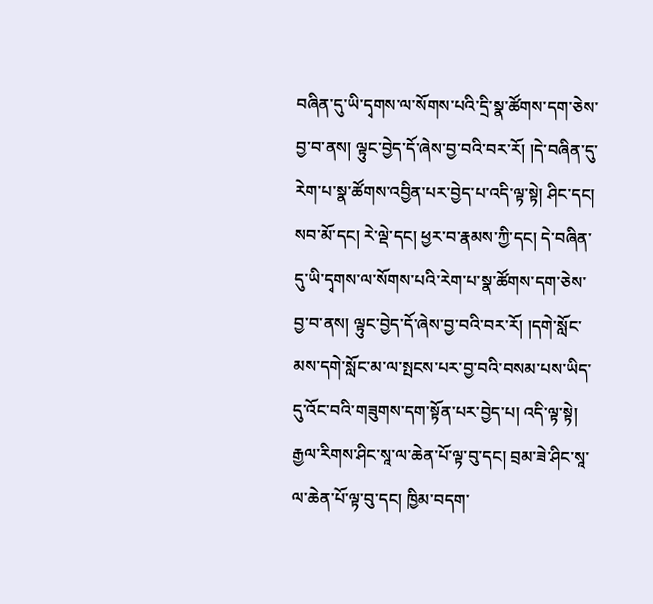བཞིན་དུ་ཡི་དྭགས་ལ་སོགས་པའི་དྲི་སྣ་ཚོགས་དག་ཅེས་བྱ་བ་ནས། ལྟུང་བྱེད་དོ་ཞེས་བྱ་བའི་བར་རོ། །དེ་བཞིན་དུ་རེག་པ་སྣ་ཚོགས་འབྱིན་པར་བྱེད་པ་འདི་ལྟ་སྟེ། ཤིང་དང། སབ་མོ་དང། རེ་ལྡེ་དང། ཕྱར་བ་རྣམས་ཀྱི་དང། དེ་བཞིན་དུ་ཡི་དྭགས་ལ་སོགས་པའི་རེག་པ་སྣ་ཚོགས་དག་ཅེས་བྱ་བ་ནས། ལྟུང་བྱེད་དོ་ཞེས་བྱ་བའི་བར་རོ། །དགེ་སློང་མས་དགེ་སློང་མ་ལ་སྤངས་པར་བྱ་བའི་བསམ་པས་ཡིད་དུ་འོང་བའི་གཟུགས་དག་སྟོན་པར་བྱེད་པ། འདི་ལྟ་སྟེ། རྒྱལ་རིགས་ཤིང་སཱ་ལ་ཆེན་པོ་ལྟ་བུ་དང། བྲམ་ཟེ་ཤིང་སཱ་ལ་ཆེན་པོ་ལྟ་བུ་དང། ཁྱིམ་བདག་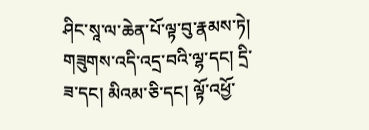ཤིང་སཱ་ལ་ཆེན་པོ་ལྟ་བུ་རྣམས་ཏེ། གཟུགས་འདི་འདྲ་བའི་ལྷ་དང། དྲི་ཟ་དང། མིའམ་ཅི་དང། ལྟོ་འཕྱོ་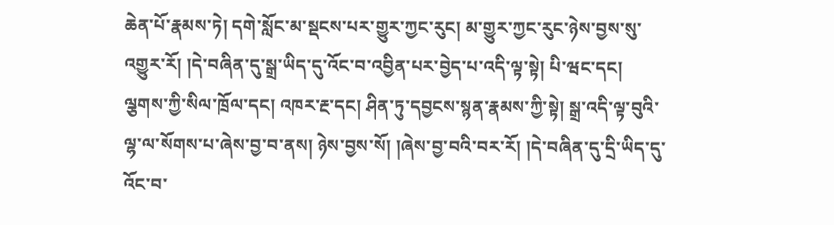ཆེན་པོ་རྣམས་ཏེ། དགེ་སློང་མ་སྡངས་པར་གྱུར་ཀྱང་རུང། མ་གྱུར་ཀྱང་རུང་ཉེས་བྱས་སུ་འགྱུར་རོ། །དེ་བཞིན་དུ་སྒྲ་ཡིད་དུ་འོང་བ་འབྱིན་པར་བྱེད་པ་འདི་ལྟ་སྟེ། པི་ཝང་དང། ལྕགས་ཀྱི་སིལ་ཁྲོལ་དང། འཁར་རྔ་དང། ཤིན་ཏུ་དབྱངས་སྙན་རྣམས་ཀྱི་སྟེ། སྒྲ་འདི་ལྟ་བུའི་ལྷ་ལ་སོགས་པ་ཞེས་བྱ་བ་ནས། ཉེས་བྱས་སོ། །ཞེས་བྱ་བའི་བར་རོ། །དེ་བཞིན་དུ་དྲི་ཡིད་དུ་འོང་བ་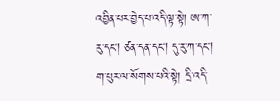འབྱིན་པར་བྱེད་པ་འདི་ལྟ་སྟེ། ཨ་ཀ་རུ་དང། ཙན་དན་དང། དུ་རུ་ཀ་དང། ག་པུར་ལ་སོགས་པའི་སྟེ། དྲི་འདི་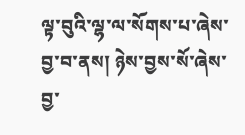ལྟ་བུའི་ལྷ་ལ་སོགས་པ་ཞེས་བྱ་བ་ནས། ཉེས་བྱས་སོ་ཞེས་བྱ་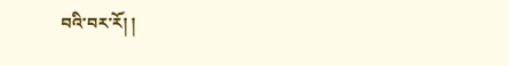བའི་བར་རོ། །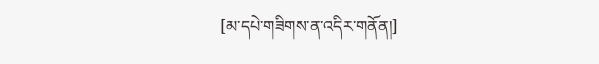[མ་དཔེ་གཟིགས་ན་འདིར་གནོན།]